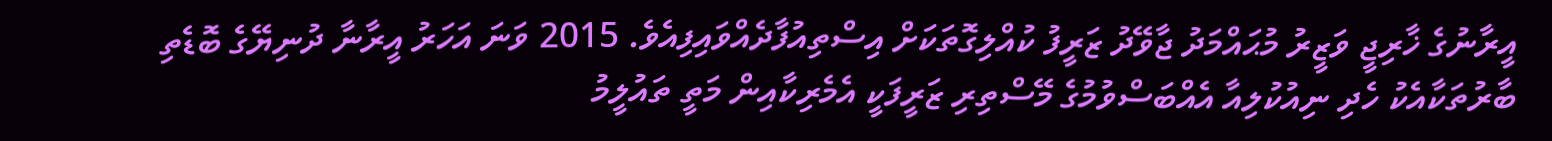އީރާނުގެ ޚާރިޖީ ވަޒީރު މުޙައްމަދު ޖާވޭދު ޒަރީފު ކުއްލިގޮތަކަށް އިސްތިއުފާދެއްވައިފިއެވެ. 2015 ވަނަ އަހަރު އީރާނާ ދުނިޔޭގެ ބޮޑެތި ބާރުތަކާއެކު ހެދި ނިއުކުލިއާ އެއްބަސްވުމުގެ މޭސްތިރި ޒަރީފަކީ އެމެރިކާއިން މަތީ ތައުލީމު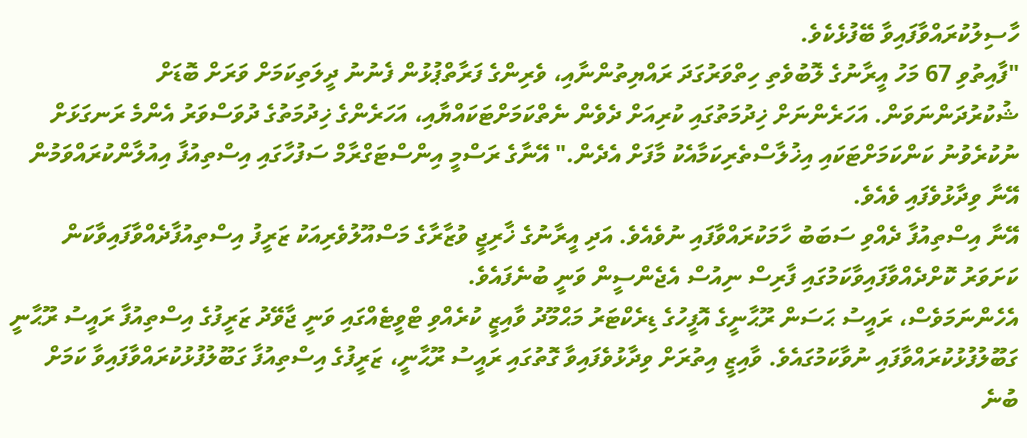ހާސިލުކުރައްވާފައިވާ ބޭފުޅެކެވެ.
"ފާއިތުވި 67 މަހު އީރާނުގެ ލޮބުވެތި ހިތްވަރުގަދަ ރައްޔިތުންނާއި، ވެރިންގެ ފަރާތްޕުޅުން ފެނުނު ދީލަތިކަމަށް ވަރަށް ބޮޑަށް ޝުކުރުދަންނަވަން. އަހަރެންނަށް ޚިދުމަތުގައި ކުރިއަށް ދެވެން ނެތްކަމަށްޓަކައްޔާއި، އަހަރެންގެ ޚިދުމަތުގެ ދުވަސްވަރު އެންމެ ރަނގަޅަށް ނުކުރެވުނު ކަންކަމަށްޓަކައި އިޚުލާސްތެރިކަމާއެކު މާފަށް އެދެން." އޭނާގެ ރަސްމީ އިންސްޓަގްރާމް ސަފުހާގައި އިސްތިއުފާ އިއުލާންކުރައްވަމުން އޭނާ ވިދާޅުވެފައި ވެއެވެ.
އޭނާ އިސްތިއުފާ ދެއްވި ސަބަބު ހާމަކުރައްވާފައި ނުވެއެވެ. އަދި އީރާނުގެ ޚާރިޖީ ވުޒާރާގެ މަސްއޫލުވެރިއަކު ޒަރީފު އިސްތިއުފާދެއްވާފައިވާކަން ކަށަވަރު ކޮށްދެއްވާފައިވާކަމުގައި ފާރިސް ނިއުސް އެޖެންސީން ވަނީ ބުނެފައެވެ.
އެހެންނަމަވެސް، ރައީސު ޙަސަން ރޫޙާނީގެ އޮފީހުގެ ޑިރެކްޓަރު މަޙްމޫދު ވާއިޒީ ކުރެއްވި ޓްވީޓެއްގައި ވަނީ ޖާވޭދު ޒަރީފުގެ އިސްތިއުފާ ރައީސު ރޫޙާނީ ގަބޫލުފުޅުކުރައްވާފައި ނުވާކަމުގައެވެ. ވާއިޒީ އިތުރަށް ވިދާޅުވެފައިވާ ގޮތުގައި ރައީސު ރޫޙާނީ، ޒަރީފުގެ އިސްތިއުފާ ގަބޫލުފުޅުކުރައްވާފައިވާ ކަމަށް ބުނެ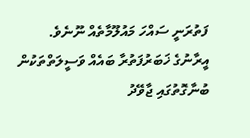ފަތުރަނީ ސައްހަ މައުލޫމާތެއް ނޫނެވެ.
އީރާނުގެ ޚަބަރުފަތުރާ ބައެއް ވަސީލަތްތަކުން ބުނާގޮތުގައި ޖާވޭދު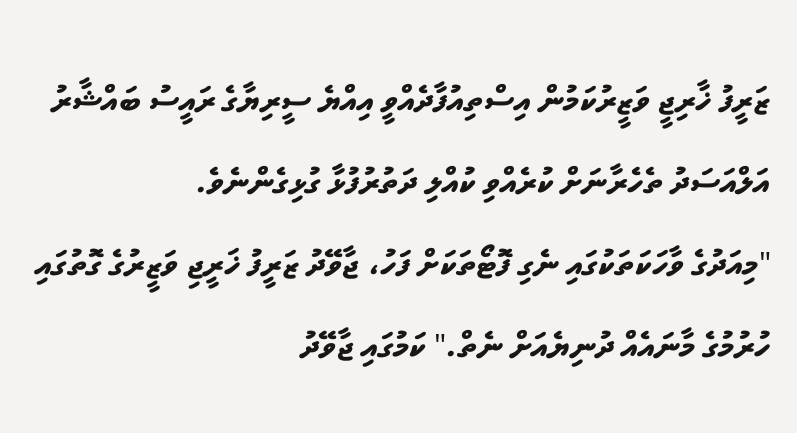ޒަރީފު ޚާރިޖީ ވަޒީރުކަމުން އިސްތިއުފާދެއްވީ އިއްޔެ ސީރިޔާގެ ރައީސު ބައްޝާރު އަލްއަސަދު ތެހެރާނަށް ކުރެއްވި ކުއްލި ދަތުރުފުޅާ ގުޅިގެންނެވެ.
"މިއަދުގެ ވާހަކަތަކުގައި ނެގި ފޮޓޯތަކަށް ފަހު، ޖާވޭދު ޒަރީފު ޚަރީޖި ވަޒީރުގެ ގޮތުގައި ހުރުމުގެ މާނައެއް ދުނިޔެއަށް ނެތް." ކަމުގައި ޖާވޭދު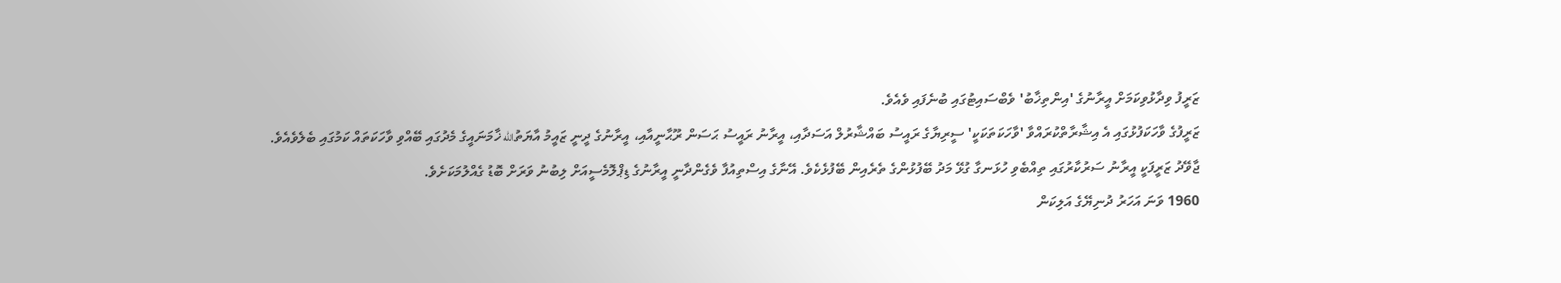ޒަރީފު ވިދާޅުވިކަމަށް އީރާނުގެ 'އިންތިޚާބު' ވެބްސައިޓުގައި ބުނެފައި ވެއެވެ.
ޒަރީފުގެ ވާހަކަފުޅުގައި އެ އިޝާރާތްކުރައްވާ 'ވާހަކަތަކަކީ' ސީރިޔާގެ ރައީސު ބައްޝާރުލް އަސަދާއި، އީރާނު ރައީސު ޙަސަން ރޫޙާނީއާއި، އީރާނުގެ ދީނީ ޒައީމު އާޔަތުالله ޚާމަނައީގެ މެދުގައި ބޭއްވި ވާހަކަތައް ކަމުގައި ބެލެވެއެވެ.
ޖާވޭދު ޒަރީފަކީ އީރާނު ސަރުކާރުގައި ތިއްބެވި ހުޅަނގާ ގުޅޭ މަދު ބޭފުޅުންގެ ތެރެއިން ބޭފުޅެކެވެ. އޭނާގެ އިސްތިއުފާ ވެގެންދާނީ އީރާނުގެ ޑިޕްލޮމެސީއަށް ލިބުނު ވަރަށް ބޮޑު ގެއްލުމަކަށެވެ.
1960 ވަނަ އަހަރު ދުނިޔޭގެ އަލިކަން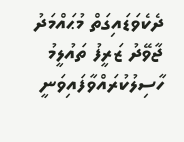ދެކެވަޑައިގަތް މުޙައްމަދު ޖާވޭދު ޒަރީފު ތައުލީމު ހާސިލުކުރައްވާފައިވަނީ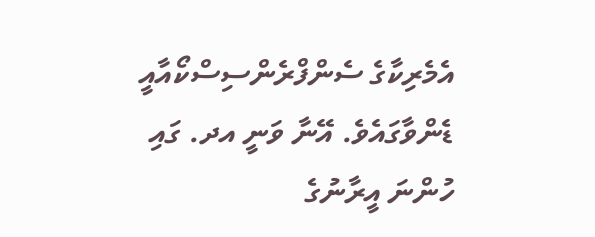އެމެރިކާގެ ސެންފްރެންސިސްކޯއާއީ ޑެންވާގައެވެ. އޭނާ ވަނީ އދ. ގައި ހުންނަ އީރާނުގެ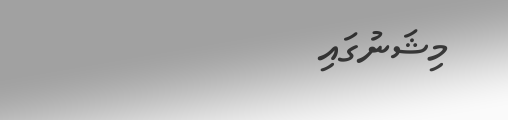މިޝަނުގައި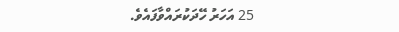25 އަހަރު ހޭދަކުރައްވާފައެވެ.